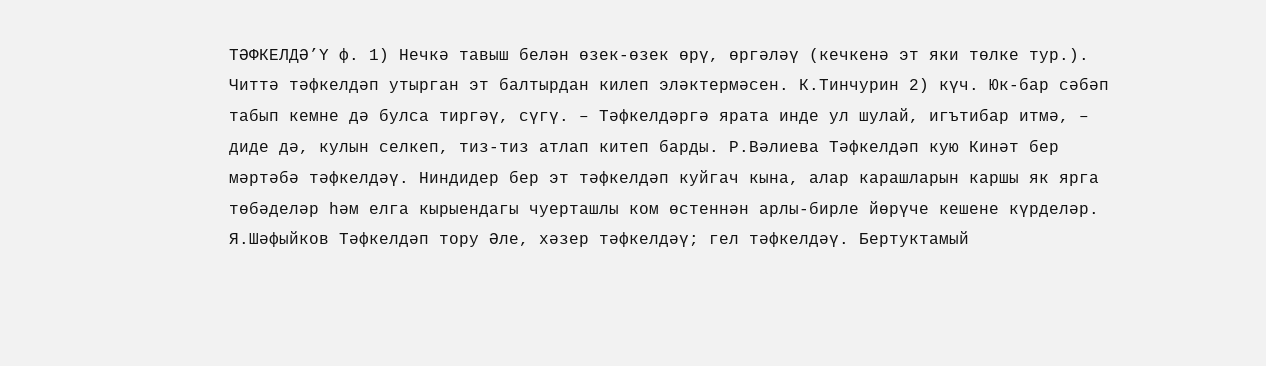ТӘФКЕЛДӘ’Ү ф. 1) Нечкә тавыш белән өзек-өзек өрү, өргәләү (кечкенә эт яки төлке тур.). Читтә тәфкелдәп утырган эт балтырдан килеп эләктермәсен. К.Тинчурин 2) күч. Юк-бар сәбәп табып кемне дә булса тиргәү, сүгү. – Тәфкелдәргә ярата инде ул шулай, игътибар итмә, – диде дә, кулын селкеп, тиз-тиз атлап китеп барды. Р.Вәлиева Тәфкелдәп кую Кинәт бер мәртәбә тәфкелдәү. Ниндидер бер эт тәфкелдәп куйгач кына, алар карашларын каршы як ярга төбәделәр һәм елга кырыендагы чуерташлы ком өстеннән арлы-бирле йөрүче кешене күрделәр. Я.Шәфыйков Тәфкелдәп тору Әле, хәзер тәфкелдәү; гел тәфкелдәү. Бертуктамый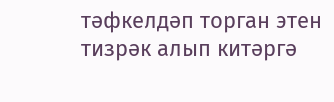тәфкелдәп торган этен тизрәк алып китәргә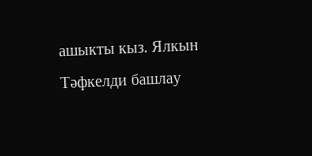ашыкты кыз. Ялкын Тәфкелди башлау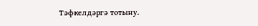Тәфкелдәргә тотыну.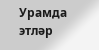Урамда этләр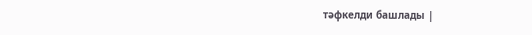тәфкелди башлады |